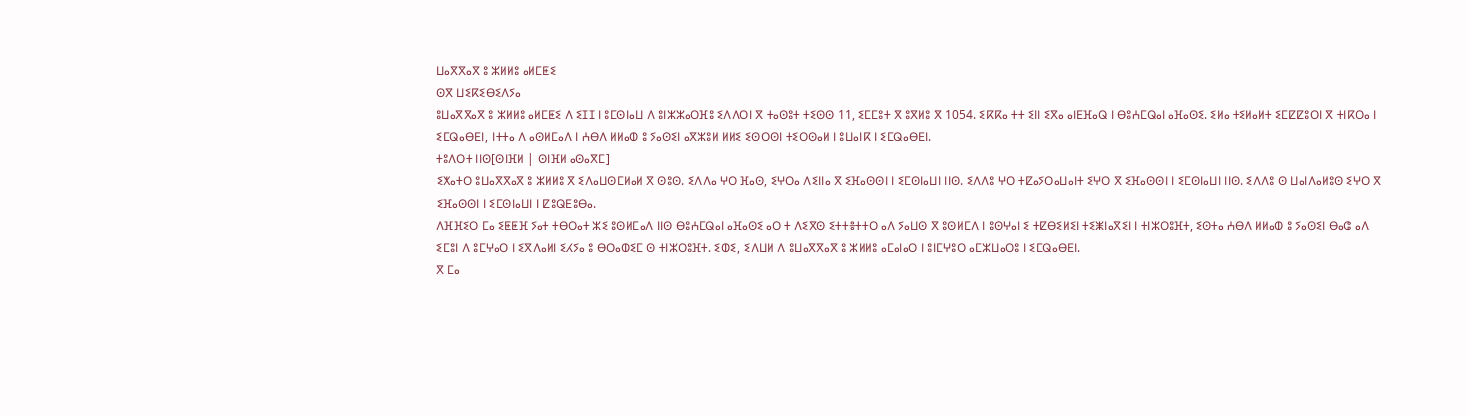ⵡⴰⴳⴳⴰⴳ ⵓ ⵣⵍⵍⵓ ⴰⵍⵎⵟⵉ
ⵙⴳ ⵡⵉⴽⵉⴱⵉⴷⵢⴰ
ⵓⵡⴰⴳⴳⴰⴳ ⵓ ⵣⵍⵍⵓ ⴰⵍⵎⵟⵉ ⴷ ⵉⵊⵊ ⵏ ⵓⵎⵙⵏⴰⵡ ⴷ ⵓⵏⵣⵣⴰⵔⴼⵓ ⵉⴷⴷⵔⵏ ⴳ ⵜⴰⵙⵓⵜ ⵜⵉⵙⵙ 11, ⵉⵎⵎⵓⵜ ⴳ ⵓⴳⵍⵓ ⴳ 1054. ⵉⴽⴽⴰ ⵜⵜ ⵉⵏⵏ ⵉⴳⴰ ⴰⵏⴹⴼⴰⵕ ⵏ ⴱⵓⵄⵎⵕⴰⵏ ⴰⴼⴰⵙⵉ. ⵉⵍⴰ ⵜⵉⵍⴰⵍⵜ ⵉⵎⵇⵇⵓⵔⵏ ⴳ ⵜⵏⴽⵔⴰ ⵏ ⵉⵎⵕⴰⴱⴹⵏ, ⵏⵜⵜⴰ ⴷ ⴰⵙⵍⵎⴰⴷ ⵏ ⵄⴱⴷ ⵍⵍⴰⵀ ⵓ ⵢⴰⵙⵉⵏ ⴰⴳⵣⵓⵍ ⵍⵍⵉ ⵉⵙⵔⵙⵏ ⵜⵉⵔⵙⴰⵍ ⵏ ⵓⵡⴰⵏⴽ ⵏ ⵉⵎⵕⴰⴱⴹⵏ.
ⵜⵓⴷⵔⵜ ⵏⵏⵙ[ⵙⵏⴼⵍ | ⵙⵏⴼⵍ ⴰⵙⴰⴳⵎ]
ⵉⵅⴰⵜⵔ ⵓⵡⴰⴳⴳⴰⴳ ⵓ ⵣⵍⵍⵓ ⴳ ⵉⴷⴰⵡⵙⵎⵍⴰⵍ ⴳ ⵙⵓⵙ. ⵉⴷⴷⴰ ⵖⵔ ⴼⴰⵙ, ⵉⵖⵔⴰ ⴷⵉⵏⵏⴰ ⴳ ⵉⴼⴰⵙⵙⵏ ⵏ ⵉⵎⵙⵏⴰⵡⵏ ⵏⵏⵙ. ⵉⴷⴷⵓ ⵖⵔ ⵜⵇⴰⵢⵔⴰⵡⴰⵏⵜ ⵉⵖⵔ ⴳ ⵉⴼⴰⵙⵙⵏ ⵏ ⵉⵎⵙⵏⴰⵡⵏ ⵏⵏⵙ. ⵉⴷⴷⵓ ⵙ ⵡⴰⵏⴷⴰⵍⵓⵙ ⵉⵖⵔ ⴳ ⵉⴼⴰⵙⵙⵏ ⵏ ⵉⵎⵙⵏⴰⵡⵏ ⵏ ⵇⵓⵕⴹⵓⴱⴰ.
ⴷⴼⴼⵉⵔ ⵎⴰ ⵉⵟⵟⴼ ⵢⴰⵜ ⵜⴱⵔⴰⵜ ⵣⵉ ⵓⵙⵍⵎⴰⴷ ⵏⵏⵙ ⴱⵓⵄⵎⵕⴰⵏ ⴰⴼⴰⵙⵉ ⴰⵔ ⵜ ⴷⵉⴳⵙ ⵉⵜⵜⴻⵜⵜⵔ ⴰⴷ ⵢⴰⵡⵙ ⴳ ⵓⵙⵍⵎⴷ ⵏ ⵓⵙⵖⴰⵏ ⵉ ⵜⵇⴱⵉⵍⵉⵏ ⵜⵉⵥⵏⴰⴳⵉⵏ ⵏ ⵜⵏⵣⵔⵓⴼⵜ, ⵉⵙⵜⴰ ⵄⴱⴷ ⵍⵍⴰⵀ ⵓ ⵢⴰⵙⵉⵏ ⴱⴰⵛ ⴰⴷ ⵉⵎⵓⵏ ⴷ ⵓⵎⵖⴰⵔ ⵏ ⵉⴳⴷⴰⵍⵏ ⵉⵃⵢⴰ ⵓ ⴱⵔⴰⵀⵉⵎ ⵙ ⵜⵏⵣⵔⵓⴼⵜ. ⵉⵀⵉ, ⵉⴷⵡⵍ ⴷ ⵓⵡⴰⴳⴳⴰⴳ ⵓ ⵣⵍⵍⵓ ⴰⵎⴰⵏⴰⵔ ⵏ ⵓⵏⵎⵖⵓⵔ ⴰⵎⵣⵡⴰⵔⵓ ⵏ ⵉⵎⵕⴰⴱⴹⵏ.
ⴳ ⵎⴰ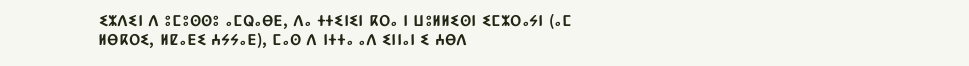ⵉⵣⴷⵉⵏ ⴷ ⵓⵎⵓⵙⵙⵓ ⴰⵎⵕⴰⴱⴹ, ⴷⴰ ⵜⵜⵉⵏⵉⵏ ⴽⵔⴰ ⵏ ⵡⵓⵍⵍⵉⵙⵏ ⵉⵎⵣⵔⴰⵢⵏ (ⴰⵎ ⵍⴱⴽⵔⵉ, ⵍⵇⴰⴹⵉ ⵄⵢⵢⴰⴹ), ⵎⴰⵙ ⴷ ⵏⵜⵜⴰ ⴰⴷ ⵉⵏⵏⴰⵏ ⵉ ⵄⴱⴷ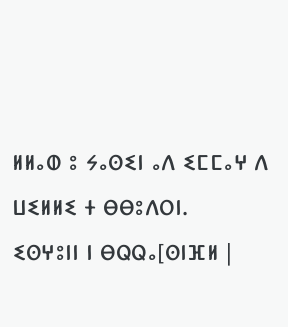ⵍⵍⴰⵀ ⵓ ⵢⴰⵙⵉⵏ ⴰⴷ ⵉⵎⵎⴰⵖ ⴷ ⵡⵉⵍⵍⵉ ⵜ ⴱⴱⵓⴷⵔⵏ.
ⵉⵙⵖⵓⵏⵏ ⵏ ⴱⵕⵕⴰ[ⵙⵏⴼⵍ |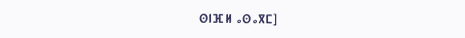ⵙⵏⴼⵍ ⴰⵙⴰⴳⵎ]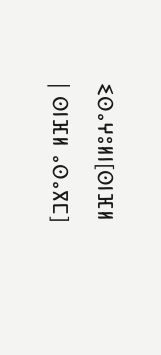ⵉⵙⴰⵖⵓⵍⵏ[ⵙⵏⴼⵍ | ⵙⵏⴼⵍ ⴰⵙⴰⴳⵎ]